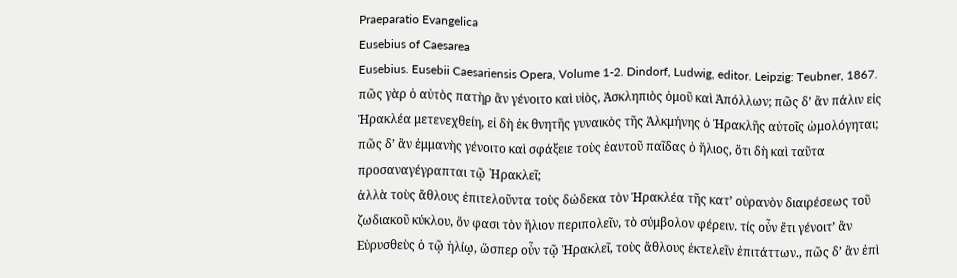Praeparatio Evangelica
Eusebius of Caesarea
Eusebius. Eusebii Caesariensis Opera, Volume 1-2. Dindorf, Ludwig, editor. Leipzig: Teubner, 1867.
πῶς γὰρ ὁ αὐτὸς πατὴρ ἂν γένοιτο καὶ υἱὸς, Ἀσκληπιὸς ὁμοῦ καὶ Ἀπόλλων; πῶς δ’ ἂν πάλιν εἰς Ἡρακλέα μετενεχθείη, εἰ δὴ ἐκ θνητῆς γυναικὸς τῆς Ἀλκμήνης ὁ Ἡρακλῆς αὐτοῖς ὡμολόγηται; πῶς δ’ ἂν ἐμμανὴς γένοιτο καὶ σφάξειε τοὺς ἑαυτοῦ παῖδας ὁ ἥλιος, ὅτι δὴ καὶ ταῦτα προσαναγέγραπται τῷ ῾Ηρακλεῖ;
ἀλλὰ τοὺς ἄθλους ἐπιτελοῦντα τοὺς δώδεκα τὸν Ἡρακλέα τῆς κατ’ οὐρανὸν διαιρέσεως τοῦ ζωδιακοῦ κύκλου, ὅν φασι τὸν ἥλιον περιπολεῖν, τὸ σύμβολον φέρειν. τίς οὖν ἔτι γένοιτ’ ἂν Εὐρυσθεὺς ὁ τῷ ἡλίῳ, ὥσπερ οὖν τῷ Ἡρακλεῖ, τοὺς ἄθλους ἐκτελεῖν ἐπιτάττων., πῶς δ’ ἂν ἐπὶ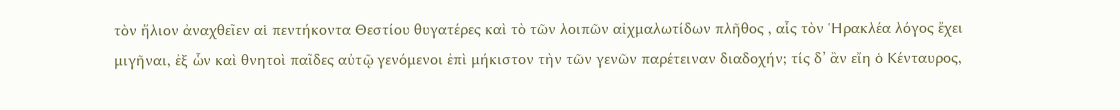τὸν ἥλιον ἀναχθεῖεν αἱ πεντήκοντα Θεστίου θυγατέρες καὶ τὸ τῶν λοιπῶν αἰχμαλωτίδων πλῆθος , αἷς τὸν ῾Ηρακλέα λόγος ἔχει μιγῆναι, ἐξ ὧν καὶ θνητοὶ παῖδες αὐτῷ γενόμενοι ἐπὶ μήκιστον τὴν τῶν γενῶν παρέτειναν διαδοχήν; τίς δ’ ἂν εἴη ὁ Κένταυρος,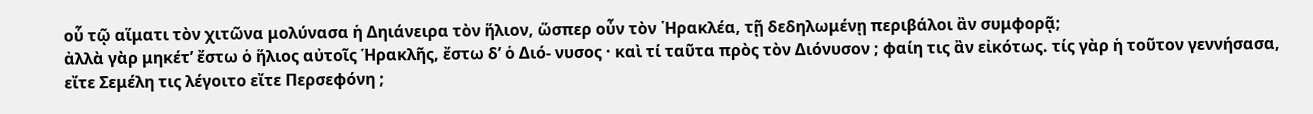οὗ τῷ αἵματι τὸν χιτῶνα μολύνασα ἡ Δηιάνειρα τὸν ἥλιον, ὥσπερ οὖν τὸν ῾Ηρακλέα, τῇ δεδηλωμένῃ περιβάλοι ἂν συμφορᾷ;
ἀλλὰ γὰρ μηκέτ’ ἔστω ὁ ἥλιος αὐτοῖς Ἡρακλῆς, ἔστω δ’ ὁ Διό- νυσος · καὶ τί ταῦτα πρὸς τὸν Διόνυσον ; φαίη τις ἂν εἰκότως. τίς γὰρ ἡ τοῦτον γεννήσασα, εἴτε Σεμέλη τις λέγοιτο εἴτε Περσεφόνη ;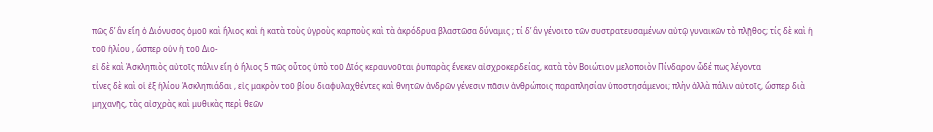πῶς δ’ ἂν εἴη ὁ Διόνυσος ὁμοῦ καὶ ἥλιος καὶ ἡ κατὰ τοὺς ὑγροὺς καρποὺς καὶ τὰ ἀκρόδρυα βλαστῶσα δύναμις ; τί δ’ ἂν γένοιτο τῶν συστρατευσαμένων αὐτῷ γυναικῶν τὸ πλῇθος; τίς δὲ καὶ ἡ τοῦ ἡλίου , ὥσπερ οὑν ἡ τοῦ Διο-
εἰ δὲ καὶ Ἀσκληπιὸς αὐτοῖς πάλιν εἴη ὁ ἥλιος 5 πῶς οὗτος ὑπὸ τοῦ Δῖός κεραυνοῦται ῥυπαρὰς ἕνεκεν αἰσχροκερδείας, κατὰ τὸν Βοιώτιον μελοποιὸν Πίνδαρον ὧδέ πως λέγοντα
τίνες δὲ καὶ οἱ ἐξ ἡλίου Ἀσκληπιάδαι , εἰς μακρὸν τοῦ βίου διαφυλαχθέντες καὶ θνητῶν ἀνδρῶν γένεσιν πᾶσιν ἀνθρώποις παραπλησίαν ὑποστησάμενοι; πλὴν ἀλλὰ πάλιν αὐτοῖς, ὥσπερ διὰ μηχανῆς, τὰς αἰσχρὰς καὶ μυθικὰς περὶ θεῶν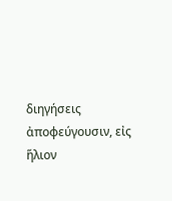διηγήσεις ἀποφεύγουσιν, εἰς ἥλιον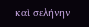καὶ σελήνην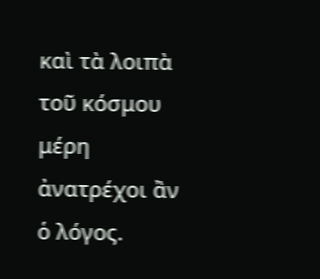καὶ τὰ λοιπὰ τοῦ κόσμου μέρη ἀνατρέχοι ἂν ὁ λόγος.